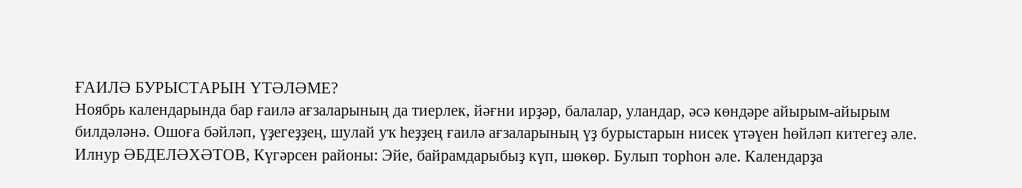ҒАИЛӘ БУРЫСТАРЫН ҮТӘЛӘМЕ?
Ноябрь календарында бар ғаилә ағзаларының да тиерлек, йәғни ирҙәр, балалар, уландар, әсә көндәре айырым-айырым билдәләнә. Ошоға бәйләп, үҙегеҙҙең, шулай уҡ һеҙҙең ғаилә ағзаларының үҙ бурыстарын нисек үтәүен һөйләп китегеҙ әле.
Илнур ӘБДЕЛӘХӘТОВ, Күгәрсен районы: Эйе, байрамдарыбыҙ күп, шөкөр. Булып торһон әле. Календарҙа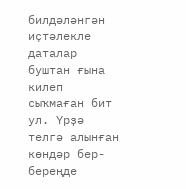билдәләнгән иҫтәлекле даталар буштан ғына килеп сыҡмаған бит ул. Үрҙә телгә алынған көндәр бер-береңде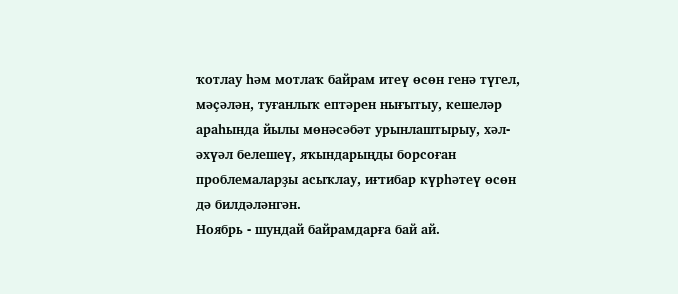ҡотлау һәм мотлаҡ байрам итеү өсөн генә түгел, мәҫәлән, туғанлыҡ ептәрен нығытыу, кешеләр араһында йылы мөнәсәбәт урынлаштырыу, хәл-әхүәл белешеү, яҡындарыңды борсоған проблемаларҙы асыҡлау, иғтибар күрһәтеү өсөн дә билдәләнгән.
Ноябрь - шундай байрамдарға бай ай.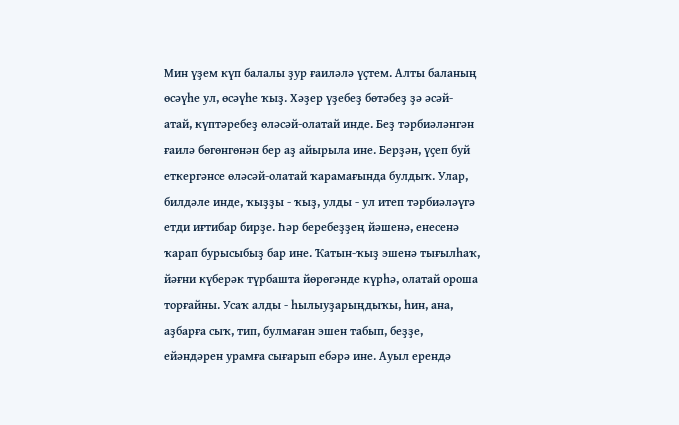Мин үҙем күп балалы ҙур ғаиләлә үҫтем. Алты баланың өсәүһе ул, өсәүһе ҡыҙ. Хәҙер үҙебеҙ бөтәбеҙ ҙә әсәй-атай, күптәребеҙ өләсәй-олатай инде. Беҙ тәрбиәләнгән ғаилә бөгөнгөнән бер аҙ айырыла ине. Берҙән, үҫеп буй еткергәнсе өләсәй-олатай ҡарамағында булдыҡ. Улар, билдәле инде, ҡыҙҙы - ҡыҙ, улды - ул итеп тәрбиәләүгә етди иғтибар бирҙе. Һәр беребеҙҙең йәшенә, енесенә ҡарап бурысыбыҙ бар ине. Ҡатын-ҡыҙ эшенә тығылһаҡ, йәғни күберәк түрбашта йөрөгәнде күрһә, олатай ороша торғайны. Усаҡ алды - һылыуҙарыңдыҡы, һин, ана, аҙбарға сыҡ, тип, булмаған эшен табып, беҙҙе, ейәндәрен урамға сығарып ебәрә ине. Ауыл ерендә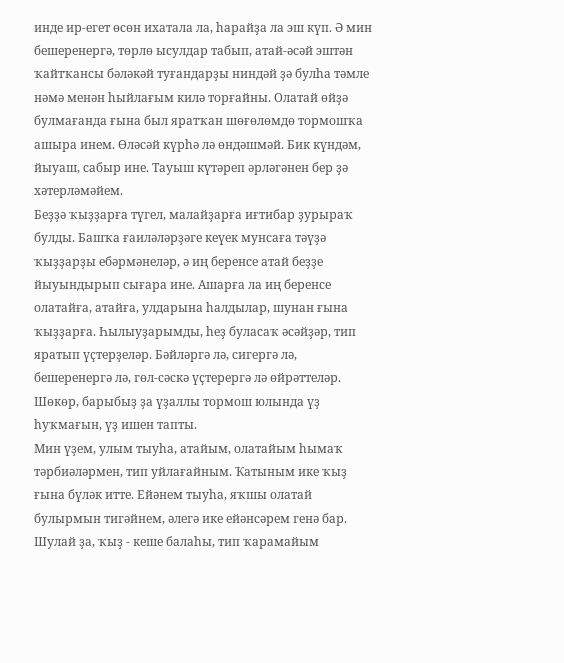инде ир-егет өсөн ихатала ла, һарайҙа ла эш күп. Ә мин бешеренергә, төрлө ысулдар табып, атай-әсәй эштән ҡайтҡансы бәләкәй туғандарҙы ниндәй ҙә булһа тәмле нәмә менән һыйлағым килә торғайны. Олатай өйҙә булмағанда ғына был яратҡан шөғөлөмдө тормошҡа ашыра инем. Өләсәй күрһә лә өндәшмәй. Бик күндәм, йыуаш, сабыр ине. Тауыш күтәреп әрләгәнен бер ҙә хәтерләмәйем.
Беҙҙә ҡыҙҙарға түгел, малайҙарға иғтибар ҙурыраҡ булды. Башҡа ғаиләләрҙәге кеүек мунсаға тәүҙә ҡыҙҙарҙы ебәрмәнеләр, ә иң беренсе атай беҙҙе йыуындырып сығара ине. Ашарға ла иң беренсе олатайға, атайға, улдарына һалдылар, шунан ғына ҡыҙҙарға. Һылыуҙарымды, һеҙ буласаҡ әсәйҙәр, тип яратып үҫтерҙеләр. Бәйләргә лә, сигергә лә, бешеренергә лә, гөл-сәскә үҫтерергә лә өйрәттеләр. Шөкөр, барыбыҙ ҙа үҙаллы тормош юлында үҙ һуҡмағын, үҙ ишен тапты.
Мин үҙем, улым тыуһа, атайым, олатайым һымаҡ тәрбиәләрмен, тип уйлағайным. Ҡатыным ике ҡыҙ ғына бүләк итте. Ейәнем тыуһа, яҡшы олатай булырмын тигәйнем, әлегә ике ейәнсәрем генә бар. Шулай ҙа, ҡыҙ - кеше балаһы, тип ҡарамайым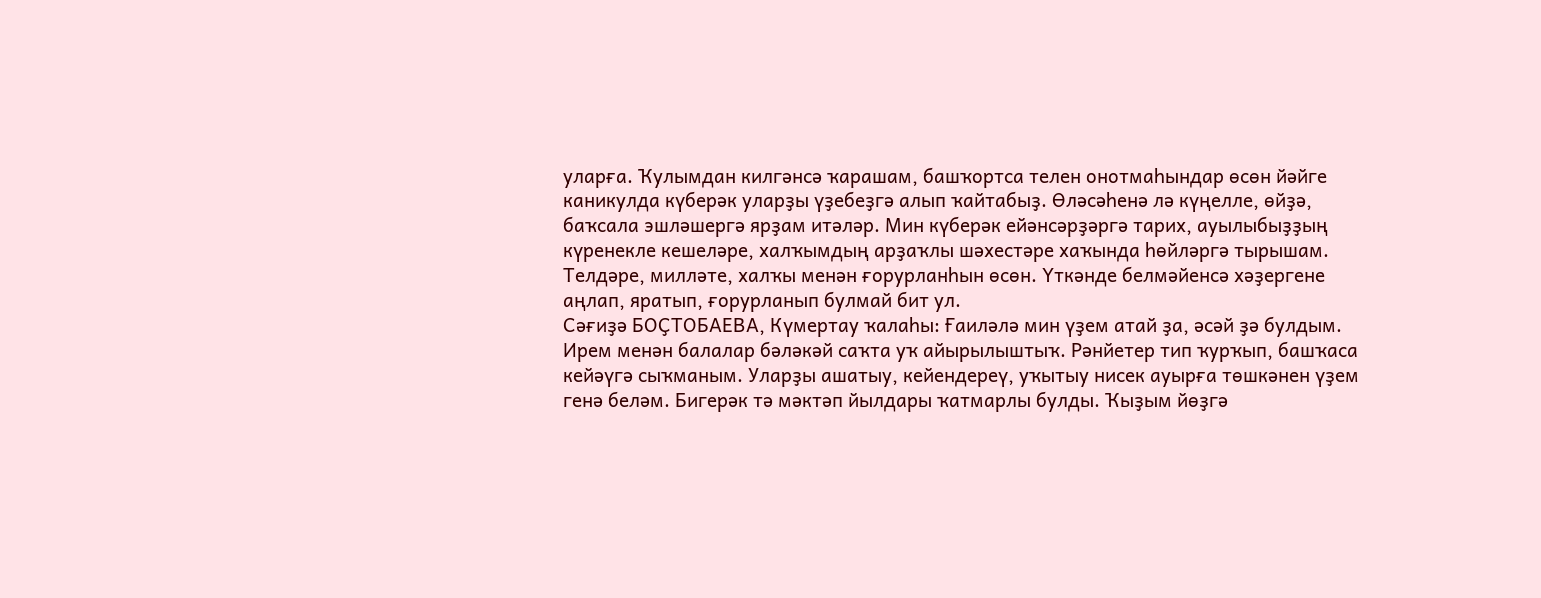уларға. Ҡулымдан килгәнсә ҡарашам, башҡортса телен онотмаһындар өсөн йәйге каникулда күберәк уларҙы үҙебеҙгә алып ҡайтабыҙ. Өләсәһенә лә күңелле, өйҙә, баҡсала эшләшергә ярҙам итәләр. Мин күберәк ейәнсәрҙәргә тарих, ауылыбыҙҙың күренекле кешеләре, халҡымдың арҙаҡлы шәхестәре хаҡында һөйләргә тырышам. Телдәре, милләте, халҡы менән ғорурланһын өсөн. Үткәнде белмәйенсә хәҙергене аңлап, яратып, ғорурланып булмай бит ул.
Сәғиҙә БОҪТОБАЕВА, Күмертау ҡалаһы: Ғаиләлә мин үҙем атай ҙа, әсәй ҙә булдым. Ирем менән балалар бәләкәй саҡта уҡ айырылыштыҡ. Рәнйетер тип ҡурҡып, башҡаса кейәүгә сыҡманым. Уларҙы ашатыу, кейендереү, уҡытыу нисек ауырға төшкәнен үҙем генә беләм. Бигерәк тә мәктәп йылдары ҡатмарлы булды. Ҡыҙым йөҙгә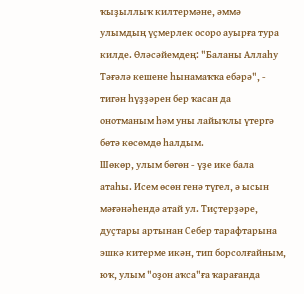ҡыҙыллыҡ килтермәне, әммә улымдың үҫмерлек осоро ауырға тура килде. Өләсәйемдең: "Баланы Аллаһу Тәғәлә кешене һынамаҡҡа ебәрә", - тигән һүҙҙәрен бер ҡасан да онотманым һәм уны лайыҡлы үтергә бөтә көсөмдө һалдым.
Шөкөр, улым бөгөн - үҙе ике бала атаһы. Исем өсөн генә түгел, ә ысын мәғәнәһендә атай ул. Тиҫтерҙәре, дуҫтары артынан Себер тарафтарына эшкә китерме икән, тип борсолғайным, юҡ, улым "оҙон аҡса"ға ҡарағанда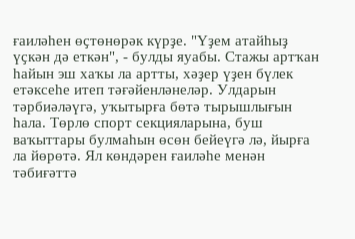ғаиләһен өҫтөнөрәк күрҙе. "Үҙем атайһыҙ үҫкән дә еткән", - булды яуабы. Стажы артҡан һайын эш хаҡы ла артты, хәҙер үҙен бүлек етәксеһе итеп тәғәйенләнеләр. Улдарын тәрбиәләүгә, уҡытырға бөтә тырышлығын һала. Төрлө спорт секцияларына, буш ваҡыттары булмаһын өсөн бейеүгә лә, йырға ла йөрөтә. Ял көндәрен ғаиләһе менән тәбиғәттә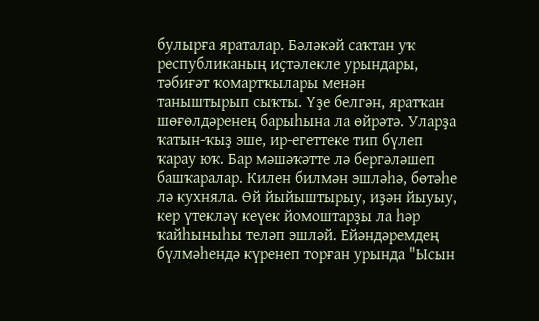булырға яраталар. Бәләкәй саҡтан уҡ республиканың иҫтәлекле урындары, тәбиғәт ҡомартҡылары менән таныштырып сыҡты. Үҙе белгән, яратҡан шөғөлдәренең барыһына ла өйрәтә. Уларҙа ҡатын-ҡыҙ эше, ир-егеттеке тип бүлеп ҡарау юҡ. Бар мәшәҡәтте лә бергәләшеп башҡаралар. Килен билмән эшләһә, бөтәһе лә кухняла. Өй йыйыштырыу, иҙән йыуыу, кер үтекләү кеүек йомоштарҙы ла һәр ҡайһыныһы теләп эшләй. Ейәндәремдең бүлмәһендә күренеп торған урында "Ысын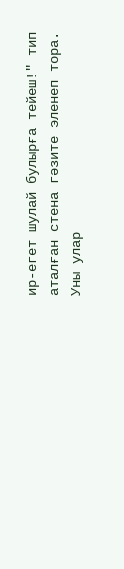ир-егет шулай булырға тейеш!" тип аталған стена гәзите эленеп тора. Уны улар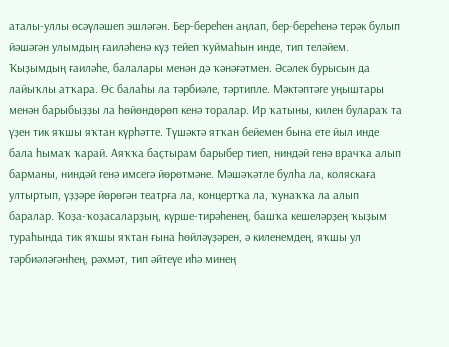аталы-уллы өсәүләшеп эшләгән. Бер-береһен аңлап, бер-береһенә терәк булып йәшәгән улымдың ғаиләһенә күҙ тейеп ҡуймаһын инде, тип теләйем.
Ҡыҙымдың ғаиләһе, балалары менән дә ҡәнәғәтмен. Әсәлек бурысын да лайыҡлы атҡара. Өс балаһы ла тәрбиәле, тәртипле. Мәктәптәге уңыштары менән барыбыҙҙы ла һөйөндөрөп кенә торалар. Ир ҡатыны, килен булараҡ та үҙен тик яҡшы яҡтан күрһәтте. Түшәктә ятҡан бейемен бына ете йыл инде бала һымаҡ ҡарай. Аяҡҡа баҫтырам барыбер тиеп, ниндәй генә врачҡа алып барманы, ниндәй генә имсегә йөрөтмәне. Мәшәҡәтле булһа ла, коляскаға ултыртып, үҙҙәре йөрөгән театрға ла, концертҡа ла, ҡунаҡҡа ла алып баралар. Ҡоҙа-ҡоҙасаларҙың, күрше-тирәһенең, башҡа кешеләрҙең ҡыҙым тураһында тик яҡшы яҡтан ғына һөйләүҙәрен, ә киленемдең, яҡшы ул тәрбиәләгәнһең, рәхмәт, тип әйтеүе иһә минең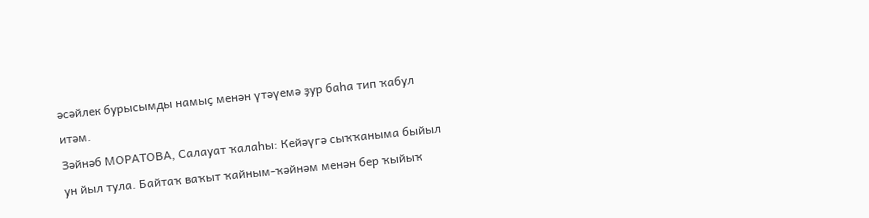әсәйлек бурысымды намыҫ менән үтәүемә ҙур баһа тип ҡабул итәм.
Зәйнәб МОРАТОВА, Салауат ҡалаһы: Кейәүгә сыҡҡаныма быйыл ун йыл тула. Байтаҡ ваҡыт ҡайным-ҡәйнәм менән бер ҡыйыҡ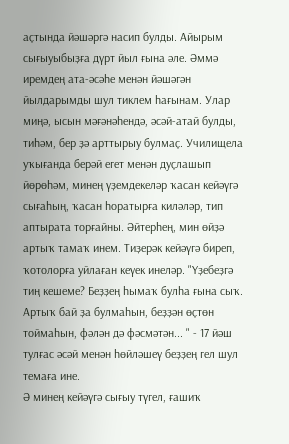аҫтында йәшәргә насип булды. Айырым сығыуыбыҙға дүрт йыл ғына әле. Әммә иремдең ата-әсәһе менән йәшәгән йылдарымды шул тиклем һағынам. Улар миңә, ысын мәғәнәһендә, әсәй-атай булды, тиһәм, бер ҙә арттырыу булмаҫ. Училищела уҡығанда берәй егет менән дуҫлашып йөрөһәм, минең үҙемдекеләр ҡасан кейәүгә сығаһың, ҡасан һоратырға киләләр, тип аптырата торғайны. Әйтерһең, мин өйҙә артыҡ тамаҡ инем. Тиҙерәк кейәүгә биреп, ҡотолорға уйлаған кеүек инеләр. "Үҙебеҙгә тиң кешеме? Беҙҙең һымаҡ булһа ғына сыҡ. Артыҡ бай ҙа булмаһын, беҙҙән өҫтөн тоймаһын, фәлән дә фәсмәтән... " - 17 йәш тулғас әсәй менән һөйләшеү беҙҙең гел шул темаға ине.
Ә минең кейәүгә сығыу түгел, ғашиҡ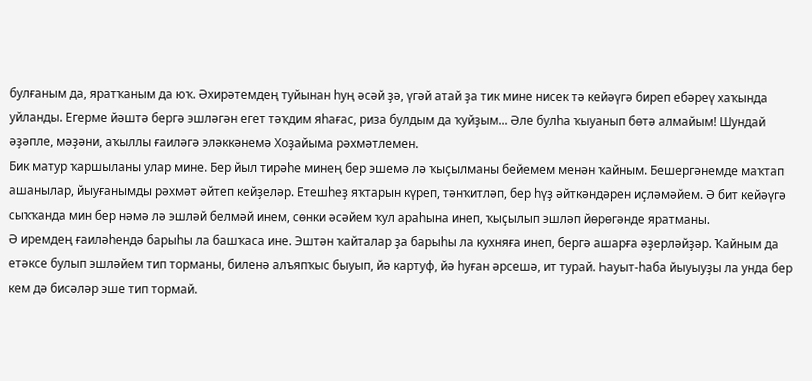булғаным да, яратҡаным да юҡ. Әхирәтемдең туйынан һуң әсәй ҙә, үгәй атай ҙа тик мине нисек тә кейәүгә биреп ебәреү хаҡында уйланды. Егерме йәштә бергә эшләгән егет тәҡдим яһағас, риза булдым да ҡуйҙым... Әле булһа ҡыуанып бөтә алмайым! Шундай әҙәпле, мәҙәни, аҡыллы ғаиләгә эләккәнемә Хоҙайыма рәхмәтлемен.
Бик матур ҡаршыланы улар мине. Бер йыл тирәһе минең бер эшемә лә ҡыҫылманы бейемем менән ҡайным. Бешергәнемде маҡтап ашанылар, йыуғанымды рәхмәт әйтеп кейҙеләр. Етешһеҙ яҡтарын күреп, тәнҡитләп, бер һүҙ әйткәндәрен иҫләмәйем. Ә бит кейәүгә сыҡҡанда мин бер нәмә лә эшләй белмәй инем, сөнки әсәйем ҡул араһына инеп, ҡыҫылып эшләп йөрөгәнде яратманы.
Ә иремдең ғаиләһендә барыһы ла башҡаса ине. Эштән ҡайталар ҙа барыһы ла кухняға инеп, бергә ашарға әҙерләйҙәр. Ҡайным да етәксе булып эшләйем тип торманы, биленә алъяпҡыс быуып, йә картуф, йә һуған әрсешә, ит турай. Һауыт-һаба йыуыуҙы ла унда бер кем дә бисәләр эше тип тормай.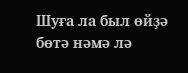Шуға ла был өйҙә бөтә нәмә лә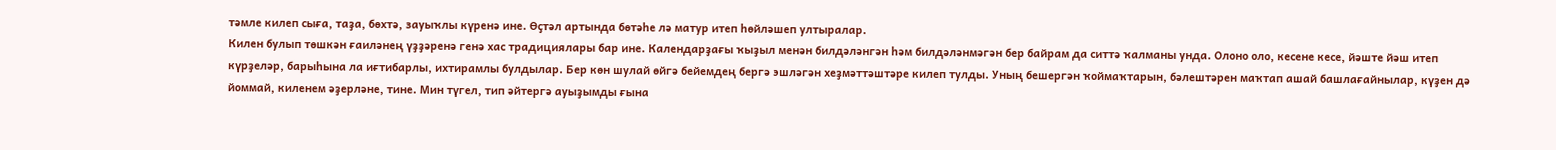тәмле килеп сыға, таҙа, бөхтә, зауыҡлы күренә ине. Өҫтәл артында бөтәһе лә матур итеп һөйләшеп ултыралар.
Килен булып төшкән ғаиләнең үҙҙәренә генә хас традициялары бар ине. Календарҙағы ҡыҙыл менән билдәләнгән һәм билдәләнмәгән бер байрам да ситтә ҡалманы унда. Олоно оло, кесене кесе, йәште йәш итеп күрҙеләр, барыһына ла иғтибарлы, ихтирамлы булдылар. Бер көн шулай өйгә бейемдең бергә эшләгән хеҙмәттәштәре килеп тулды. Уның бешергән ҡоймаҡтарын, бәлештәрен маҡтап ашай башлағайнылар, күҙен дә йоммай, киленем әҙерләне, тине. Мин түгел, тип әйтергә ауыҙымды ғына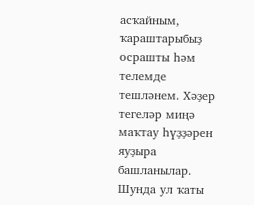асҡайным, ҡараштарыбыҙ осрашты һәм телемде тешләнем. Хәҙер тегеләр миңә маҡтау һүҙҙәрен яуҙыра башланылар. Шунда ул ҡаты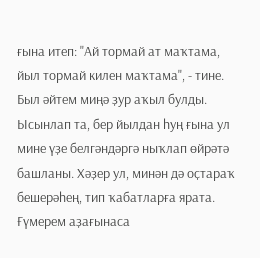ғына итеп: "Ай тормай ат маҡтама, йыл тормай килен маҡтама", - тине. Был әйтем миңә ҙур аҡыл булды.
Ысынлап та, бер йылдан һуң ғына ул мине үҙе белгәндәргә ныҡлап өйрәтә башланы. Хәҙер ул, минән дә оҫтараҡ бешерәһең, тип ҡабатларға ярата. Ғүмерем аҙағынаса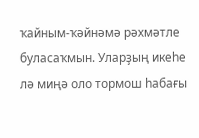ҡайным-ҡәйнәмә рәхмәтле буласаҡмын. Уларҙың икеһе лә миңә оло тормош һабағы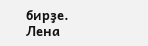бирҙе.
Лена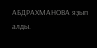АБДРАХМАНОВА яҙып алды.